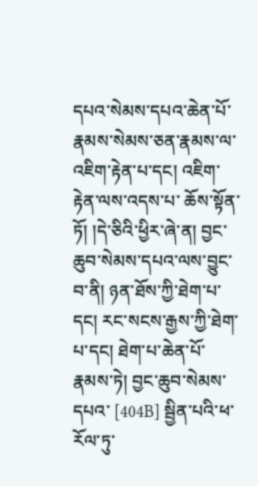དཔའ་སེམས་དཔའ་ཆེན་པོ་རྣམས་སེམས་ཅན་རྣམས་ལ་འཇིག་རྟེན་པ་དང། འཇིག་རྟེན་ལས་འདས་པ་ ཆོས་སྟོན་ཏོ། །དེ་ཅིའི་ཕྱིར་ཞེ་ན། བྱང་ཆུབ་སེམས་དཔའ་ལས་བྱུང་བ་ནི། ཉན་ཐོས་ཀྱི་ཐེག་པ་དང། རང་སངས་རྒྱས་ཀྱི་ཐེག་པ་དང། ཐེག་པ་ཆེན་པོ་རྣམས་ཏེ། བྱང་ཆུབ་སེམས་དཔའ་ [404B] སྦྱིན་པའི་ཕ་རོལ་ཏུ་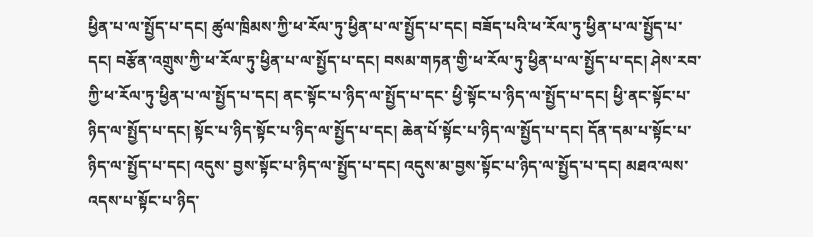ཕྱིན་པ་ལ་སྤྱོད་པ་དང། ཚུལ་ཁྲིམས་ཀྱི་ཕ་རོལ་ཏུ་ཕྱིན་པ་ལ་སྤྱོད་པ་དང། བཟོད་པའི་ཕ་རོལ་ཏུ་ཕྱིན་པ་ལ་སྤྱོད་པ་ དང། བརྩོན་འགྲུས་ཀྱི་ཕ་རོལ་ཏུ་ཕྱིན་པ་ལ་སྤྱོད་པ་དང། བསམ་གཏན་གྱི་ཕ་རོལ་ཏུ་ཕྱིན་པ་ལ་སྤྱོད་པ་དང། ཤེས་རབ་ཀྱི་ཕ་རོལ་ཏུ་ཕྱིན་པ་ལ་སྤྱོད་པ་དང། ནང་སྟོང་པ་ཉིད་ལ་སྤྱོད་པ་དང་ ཕྱི་སྟོང་པ་ཉིད་ལ་སྤྱོད་པ་དང། ཕྱི་ནང་སྟོང་པ་ཉིད་ལ་སྤྱོད་པ་དང། སྟོང་པ་ཉིད་སྟོང་པ་ཉིད་ལ་སྤྱོད་པ་དང། ཆེན་པོ་སྟོང་པ་ཉིད་ལ་སྤྱོད་པ་དང། དོན་དམ་པ་སྟོང་པ་ཉིད་ལ་སྤྱོད་པ་དང། འདུས་ བྱས་སྟོང་པ་ཉིད་ལ་སྤྱོད་པ་དང། འདུས་མ་བྱས་སྟོང་པ་ཉིད་ལ་སྤྱོད་པ་དང། མཐའ་ལས་འདས་པ་སྟོང་པ་ཉིད་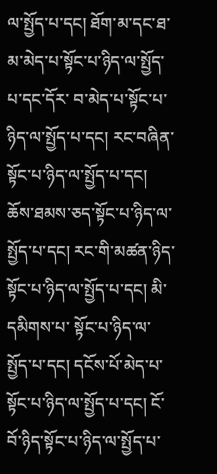ལ་སྤྱོད་པ་དང། ཐོག་མ་དང་ཐ་མ་མེད་པ་སྟོང་པ་ཉིད་ལ་སྤྱོད་པ་དང་དོར་ བ་མེད་པ་སྟོང་པ་ཉིད་ལ་སྤྱོད་པ་དང། རང་བཞིན་སྟོང་པ་ཉིད་ལ་སྤྱོད་པ་དང། ཆོས་ཐམས་ཅད་སྟོང་པ་ཉིད་ལ་སྤྱོད་པ་དང། རང་གི་མཚན་ཉིད་སྟོང་པ་ཉིད་ལ་སྤྱོད་པ་དང། མི་དམིགས་པ་ སྟོང་པ་ཉིད་ལ་སྤྱོད་པ་དང། དངོས་པོ་མེད་པ་སྟོང་པ་ཉིད་ལ་སྤྱོད་པ་དང། ངོ་བོ་ཉིད་སྟོང་པ་ཉིད་ལ་སྤྱོད་པ་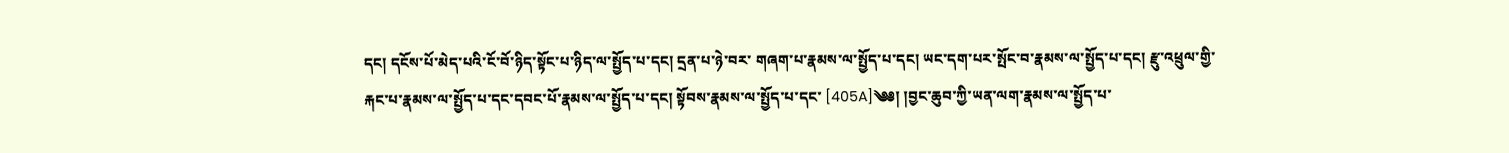དང། དངོས་པོ་མེད་པའི་ངོ་བོ་ཉིད་སྟོང་པ་ཉིད་ལ་སྤྱོད་པ་དང། དྲན་པ་ཉེ་བར་ གཞག་པ་རྣམས་ལ་སྤྱོད་པ་དང། ཡང་དག་པར་སྤོང་བ་རྣམས་ལ་སྤྱོད་པ་དང། རྫུ་འཕྲུལ་གྱི་རྐང་པ་རྣམས་ལ་སྤྱོད་པ་དང་དབང་པོ་རྣམས་ལ་སྤྱོད་པ་དང། སྟོབས་རྣམས་ལ་སྤྱོད་པ་དང་ [405A]༄༅། །བྱང་ཆུབ་ཀྱི་ཡན་ལག་རྣམས་ལ་སྤྱོད་པ་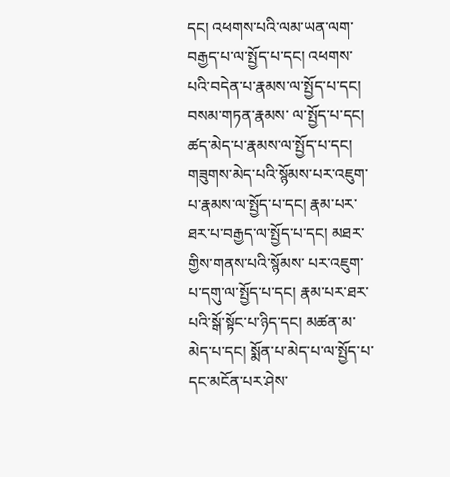དང། འཕགས་པའི་ལམ་ཡན་ལག་བརྒྱད་པ་ལ་སྤྱོད་པ་དང། འཕགས་པའི་བདེན་པ་རྣམས་ལ་སྤྱོད་པ་དང། བསམ་གཏན་རྣམས་ ལ་སྤྱོད་པ་དང། ཚད་མེད་པ་རྣམས་ལ་སྤྱོད་པ་དང། གཟུགས་མེད་པའི་སྙོམས་པར་འཇུག་པ་རྣམས་ལ་སྤྱོད་པ་དང། རྣམ་པར་ཐར་པ་བརྒྱད་ལ་སྤྱོད་པ་དང། མཐར་གྱིས་གནས་པའི་སྙོམས་ པར་འཇུག་པ་དགུ་ལ་སྤྱོད་པ་དང། རྣམ་པར་ཐར་པའི་སྒོ་སྟོང་པ་ཉིད་དང། མཚན་མ་མེད་པ་དང། སྨོན་པ་མེད་པ་ལ་སྤྱོད་པ་དང་མངོན་པར་ཤེས་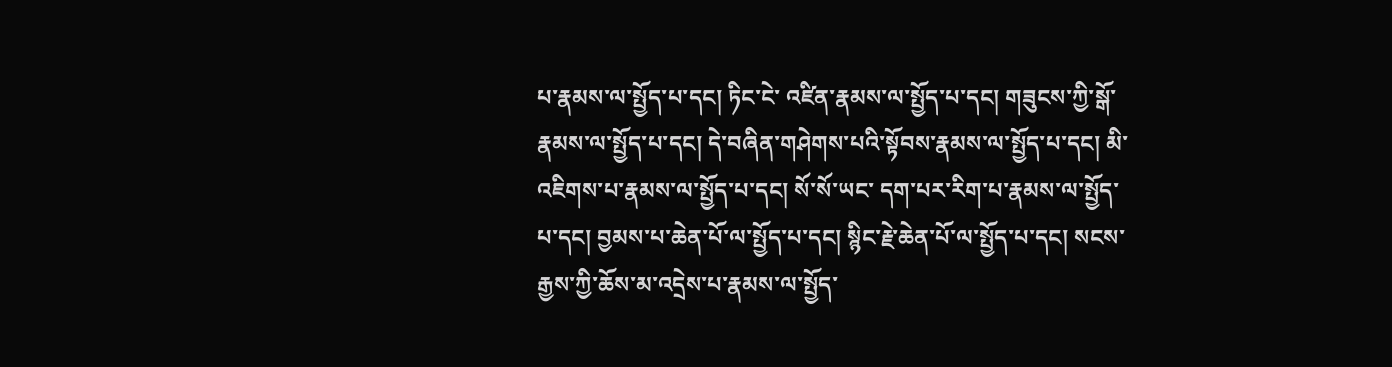པ་རྣམས་ལ་སྤྱོད་པ་དང། ཏིང་ངེ་ འཛིན་རྣམས་ལ་སྤྱོད་པ་དང། གཟུངས་ཀྱི་སྒོ་རྣམས་ལ་སྤྱོད་པ་དང། དེ་བཞིན་གཤེགས་པའི་སྟོབས་རྣམས་ལ་སྤྱོད་པ་དང། མི་འཇིགས་པ་རྣམས་ལ་སྤྱོད་པ་དང། སོ་སོ་ཡང་ དག་པར་རིག་པ་རྣམས་ལ་སྤྱོད་པ་དང། བྱམས་པ་ཆེན་པོ་ལ་སྤྱོད་པ་དང། སྙིང་རྗེ་ཆེན་པོ་ལ་སྤྱོད་པ་དང། སངས་རྒྱས་ཀྱི་ཆོས་མ་འདྲེས་པ་རྣམས་ལ་སྤྱོད་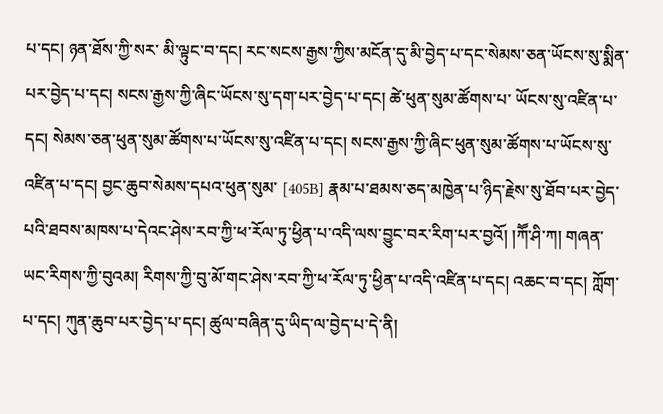པ་དང། ཉན་ཐོས་ཀྱི་སར་ མི་ལྟུང་བ་དང། རང་སངས་རྒྱས་ཀྱིས་མངོན་དུ་མི་བྱེད་པ་དང་སེམས་ཅན་ཡོངས་སུ་སྨིན་པར་བྱེད་པ་དང། སངས་རྒྱས་ཀྱི་ཞིང་ཡོངས་སུ་དག་པར་བྱེད་པ་དང། ཚེ་ཕུན་སུམ་ཚོགས་པ་ ཡོངས་སུ་འཛིན་པ་དང། སེམས་ཅན་ཕུན་སུམ་ཚོགས་པ་ཡོངས་སུ་འཛིན་པ་དང། སངས་རྒྱས་ཀྱི་ཞིང་ཕུན་སུམ་ཚོགས་པ་ཡོངས་སུ་འཛིན་པ་དང། བྱང་ཆུབ་སེམས་དཔའ་ཕུན་སུམ་ [405B] རྣམ་པ་ཐམས་ཅད་མཁྱེན་པ་ཉིད་རྗེས་སུ་ཐོབ་པར་བྱེད་པའི་ཐབས་མཁས་པ་དེའང་ཤེས་རབ་ཀྱི་ཕ་རོལ་ཏུ་ཕྱིན་པ་འདི་ལས་བྱུང་བར་རིག་པར་བྱའོ། །ཀཽ་ཤི་ཀ། གཞན་ ཡང་རིགས་ཀྱི་བུའམ། རིགས་ཀྱི་བུ་མོ་གང་ཤེས་རབ་ཀྱི་ཕ་རོལ་ཏུ་ཕྱིན་པ་འདི་འཛིན་པ་དང། འཆང་བ་དང། ཀློག་པ་དང། ཀུན་ཆུབ་པར་བྱེད་པ་དང། ཚུལ་བཞིན་དུ་ཡིད་ལ་བྱེད་པ་དེ་ནི།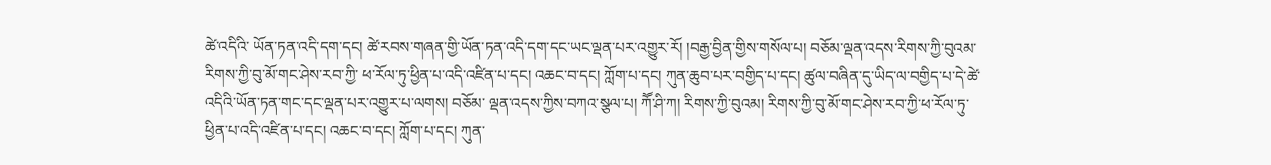ཚེ་འདིའི་ ཡོན་ཏན་འདི་དག་དང། ཚེ་རབས་གཞན་གྱི་ཡོན་ཏན་འདི་དག་དང་ཡང་ལྡན་པར་འགྱུར་རོ། །བརྒྱ་བྱིན་གྱིས་གསོལ་པ། བཅོམ་ལྡན་འདས་རིགས་ཀྱི་བུའམ་རིགས་ཀྱི་བུ་མོ་གང་ཤེས་རབ་ཀྱི་ ཕ་རོལ་ཏུ་ཕྱིན་པ་འདི་འཛིན་པ་དང། འཆང་བ་དང། ཀློག་པ་དང། ཀུན་ཆུབ་པར་བགྱིད་པ་དང། ཚུལ་བཞིན་དུ་ཡིད་ལ་བགྱིད་པ་དེ་ཚེ་འདིའི་ཡོན་ཏན་གང་དང་ལྡན་པར་འགྱུར་པ་ལགས། བཅོམ་ ལྡན་འདས་ཀྱིས་བཀའ་སྩལ་པ། ཀཽ་ཤི་ཀ། རིགས་ཀྱི་བུའམ། རིགས་ཀྱི་བུ་མོ་གང་ཤེས་རབ་ཀྱི་ཕ་རོལ་ཏུ་ཕྱིན་པ་འདི་འཛིན་པ་དང། འཆང་བ་དང། ཀློག་པ་དང། ཀུན་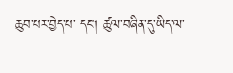ཆུབ་པར་བྱེད་པ་ དང། ཚུལ་བཞིན་དུ་ཡིད་ལ་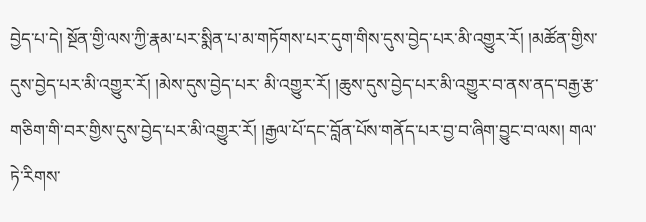བྱེད་པ་དེ། སྔོན་གྱི་ལས་ཀྱི་རྣམ་པར་སྨིན་པ་མ་གཏོགས་པར་དུག་གིས་དུས་བྱེད་པར་མི་འགྱུར་རོ། །མཚོན་གྱིས་དུས་བྱེད་པར་མི་འགྱུར་རོ། །མེས་དུས་བྱེད་པར་ མི་འགྱུར་རོ། །ཆུས་དུས་བྱེད་པར་མི་འགྱུར་བ་ནས་ནད་བརྒྱ་རྩ་གཅིག་གི་བར་གྱིས་དུས་བྱེད་པར་མི་འགྱུར་རོ། །རྒྱལ་པོ་དང་བློན་པོས་གནོད་པར་བྱ་བ་ཞིག་བྱུང་བ་ལས། གལ་ཏེ་རིགས་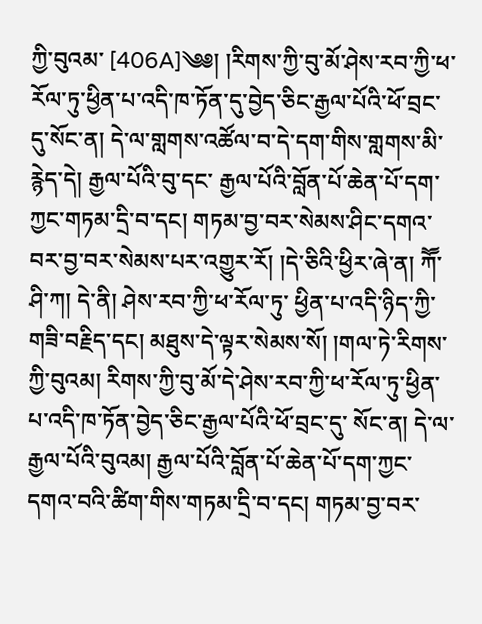ཀྱི་བུའམ་ [406A]༄༅། །རིགས་ཀྱི་བུ་མོ་ཤེས་རབ་ཀྱི་ཕ་རོལ་ཏུ་ཕྱིན་པ་འདི་ཁ་ཏོན་དུ་བྱེད་ཅིང་རྒྱལ་པོའི་ཕོ་བྲང་དུ་སོང་ན། དེ་ལ་གླགས་འཚོལ་བ་དེ་དག་གིས་གླགས་མི་རྙེད་དེ། རྒྱལ་པོའི་བུ་དང་ རྒྱལ་པོའི་བློན་པོ་ཆེན་པོ་དག་ཀྱང་གཏམ་དྲི་བ་དང། གཏམ་བྱ་བར་སེམས་ཤིང་དགའ་བར་བྱ་བར་སེམས་པར་འགྱུར་རོ། །དེ་ཅིའི་ཕྱིར་ཞེ་ན། ཀཽ་ཤི་ཀ། དེ་ནི། ཤེས་རབ་ཀྱི་ཕ་རོལ་ཏུ་ ཕྱིན་པ་འདི་ཉིད་ཀྱི་གཟི་བརྗིད་དང། མཐུས་དེ་ལྟར་སེམས་སོ། །གལ་ཏེ་རིགས་ཀྱི་བུའམ། རིགས་ཀྱི་བུ་མོ་དེ་ཤེས་རབ་ཀྱི་ཕ་རོལ་ཏུ་ཕྱིན་པ་འདི་ཁ་ཏོན་བྱེད་ཅིང་རྒྱལ་པོའི་ཕོ་བྲང་དུ་ སོང་ན། དེ་ལ་རྒྱལ་པོའི་བུའམ། རྒྱལ་པོའི་བློན་པོ་ཆེན་པོ་དག་ཀྱང་དགའ་བའི་ཚིག་གིས་གཏམ་དྲི་བ་དང། གཏམ་བྱ་བར་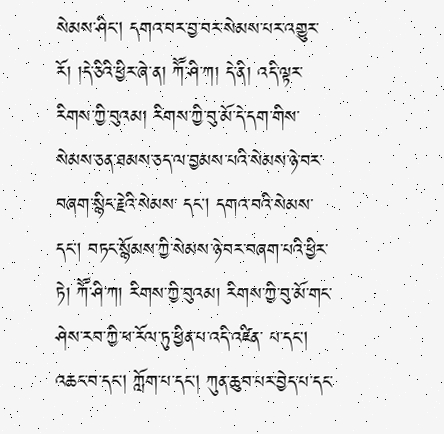སེམས་ཤིང། དགའ་བར་བྱ་བར་སེམས་པར་འགྱུར་ རོ། །དེ་ཅིའི་ཕྱིར་ཞེ་ན། ཀཽ་ཤི་ཀ། དེ་ནི། འདི་ལྟར་རིགས་ཀྱི་བུའམ། རིགས་ཀྱི་བུ་མོ་དེ་དག་གིས་སེམས་ཅན་ཐམས་ཅད་ལ་བྱམས་པའི་སེམས་ཉེ་བར་བཞག་སྙིང་རྗེའི་སེམས་ དང། དགའ་བའི་སེམས་དང། བཏང་སྙོམས་ཀྱི་སེམས་ཉེ་བར་བཞག་པའི་ཕྱིར་ཏེ། ཀཽ་ཤི་ཀ། རིགས་ཀྱི་བུའམ། རིགས་ཀྱི་བུ་མོ་གང་ཤེས་རབ་ཀྱི་ཕ་རོལ་ཏུ་ཕྱིན་པ་འདི་འཛིན་ པ་དང། འཆང་བ་དང། ཀློག་པ་དང། ཀུན་ཆུབ་པར་བྱེད་པ་དང་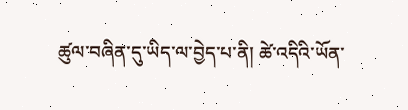ཚུལ་བཞིན་དུ་ཡིད་ལ་བྱེད་པ་ནི། ཚེ་འདིའི་ཡོན་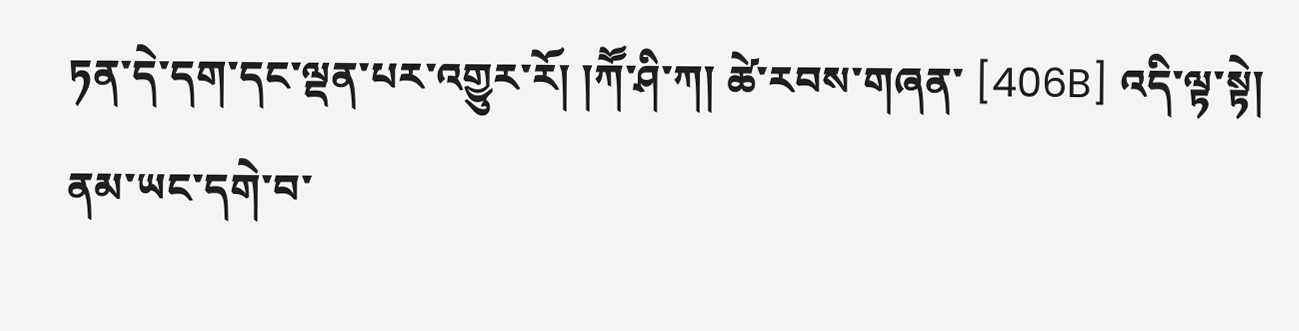ཏན་དེ་དག་དང་ལྡན་པར་འགྱུར་རོ། །ཀཽ་ཤི་ཀ། ཚེ་རབས་གཞན་ [406B] འདི་ལྟ་སྟེ། ནམ་ཡང་དགེ་བ་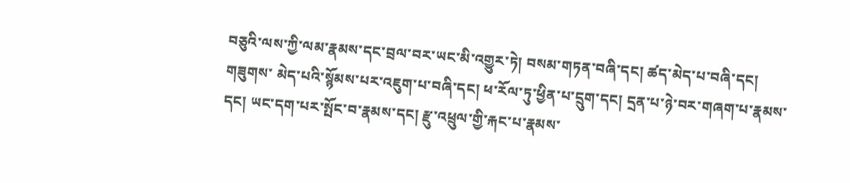བཅུའི་ལས་ཀྱི་ལམ་རྣམས་དང་བྲལ་བར་ཡང་མི་འགྱུར་ཏེ། བསམ་གཏན་བཞི་དང། ཚད་མེད་པ་བཞི་དང། གཟུགས་ མེད་པའི་སྙོམས་པར་འཇུག་པ་བཞི་དང། ཕ་རོལ་ཏུ་ཕྱིན་པ་དྲུག་དང། དྲན་པ་ཉེ་བར་གཞག་པ་རྣམས་དང། ཡང་དག་པར་སྤོང་བ་རྣམས་དང། རྫུ་འཕྲུལ་གྱི་རྐང་པ་རྣམས་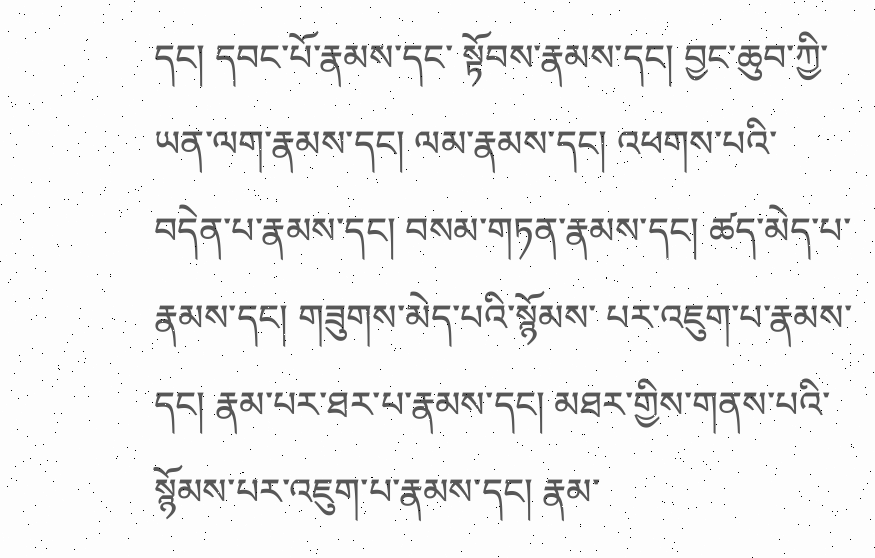དང། དབང་པོ་རྣམས་དང་ སྟོབས་རྣམས་དང། བྱང་ཆུབ་ཀྱི་ཡན་ལག་རྣམས་དང། ལམ་རྣམས་དང། འཕགས་པའི་བདེན་པ་རྣམས་དང། བསམ་གཏན་རྣམས་དང། ཚད་མེད་པ་རྣམས་དང། གཟུགས་མེད་པའི་སྙོམས་ པར་འཇུག་པ་རྣམས་དང། རྣམ་པར་ཐར་པ་རྣམས་དང། མཐར་གྱིས་གནས་པའི་སྙོམས་པར་འཇུག་པ་རྣམས་དང། རྣམ་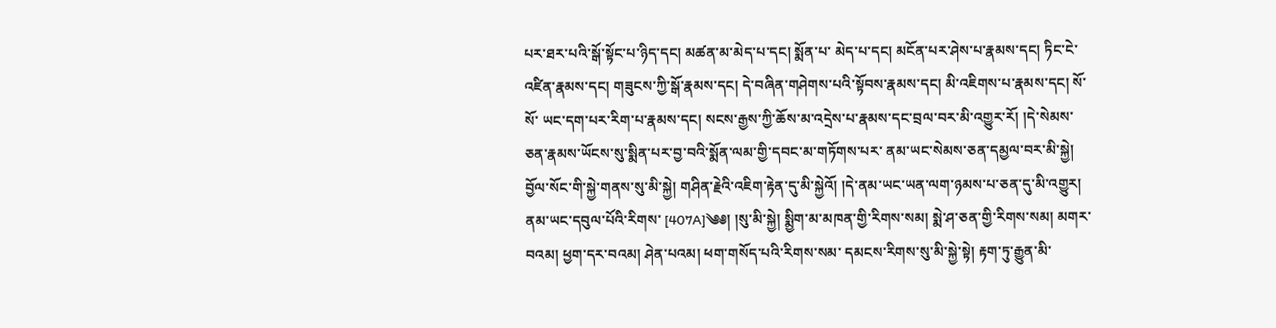པར་ཐར་པའི་སྒོ་སྟོང་པ་ཉིད་དང། མཚན་མ་མེད་པ་དང། སྨོན་པ་ མེད་པ་དང། མངོན་པར་ཤེས་པ་རྣམས་དང། ཏིང་ངེ་འཛིན་རྣམས་དང། གཟུངས་ཀྱི་སྒོ་རྣམས་དང། དེ་བཞིན་གཤེགས་པའི་སྟོབས་རྣམས་དང། མི་འཇིགས་པ་རྣམས་དང། སོ་སོ་ ཡང་དག་པར་རིག་པ་རྣམས་དང། སངས་རྒྱས་ཀྱི་ཆོས་མ་འདྲེས་པ་རྣམས་དང་བྲལ་བར་མི་འགྱུར་རོ། །དེ་སེམས་ཅན་རྣམས་ཡོངས་སུ་སྨིན་པར་བྱ་བའི་སྨོན་ལམ་གྱི་དབང་མ་གཏོགས་པར་ ནམ་ཡང་སེམས་ཅན་དམྱལ་བར་མི་སྐྱེ། བྱོལ་སོང་གི་སྐྱེ་གནས་སུ་མི་སྐྱེ། གཤིན་རྗེའི་འཇིག་རྟེན་དུ་མི་སྐྱེའོ། །དེ་ནམ་ཡང་ཡན་ལག་ཉམས་པ་ཅན་དུ་མི་འགྱུར། ནམ་ཡང་དབུལ་པོའི་རིགས་ [407A]༄༅། །སུ་མི་སྐྱེ། སྨྱིག་མ་མཁན་གྱི་རིགས་སམ། སྨེ་ཤ་ཅན་གྱི་རིགས་སམ། མགར་བའམ། ཕྱག་དར་བའམ། ཤེན་པའམ། ཕག་གསོད་པའི་རིགས་སམ་ དམངས་རིགས་སུ་མི་སྐྱེ་སྟེ། རྟག་ཏུ་རྒྱུན་མི་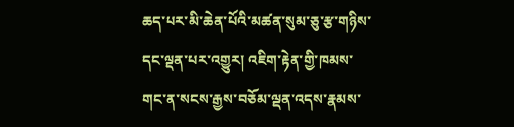ཆད་པར་མི་ཆེན་པོའི་མཚན་སུམ་ཅུ་རྩ་གཉིས་དང་ལྡན་པར་འགྱུར། འཇིག་རྟེན་གྱི་ཁམས་གང་ན་སངས་རྒྱས་བཅོམ་ལྡན་འདས་རྣམས་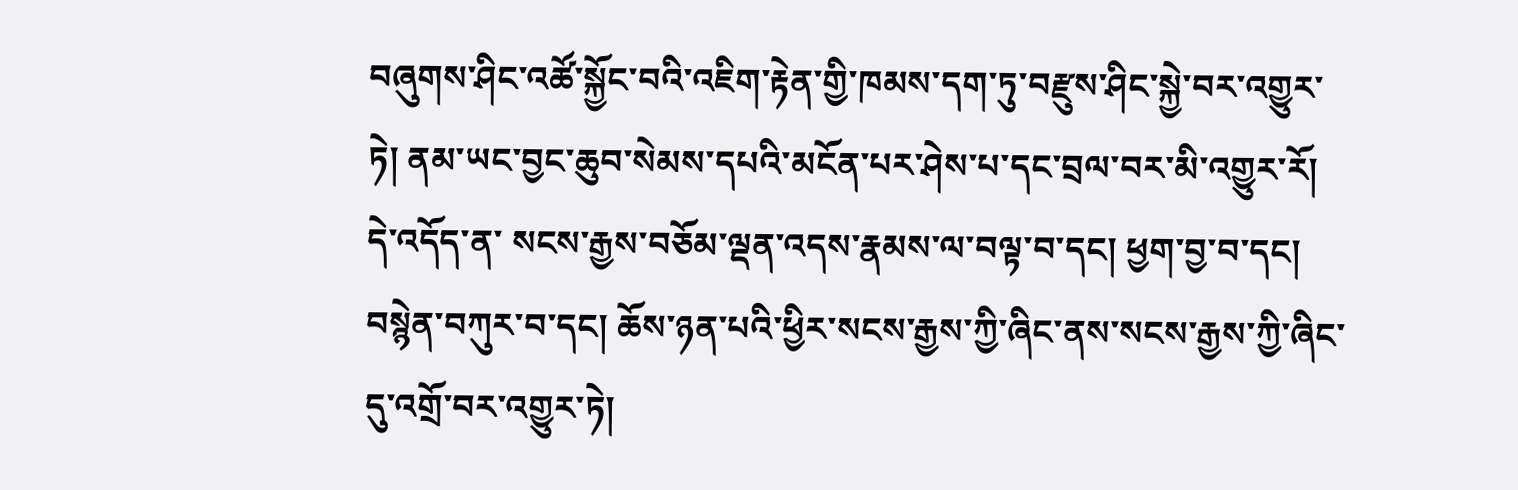བཞུགས་ཤིང་འཚོ་སྐྱོང་བའི་འཇིག་རྟེན་གྱི་ཁམས་དག་ཏུ་བརྫུས་ཤིང་སྐྱེ་བར་འགྱུར་ཏེ། ནམ་ཡང་བྱང་ཆུབ་སེམས་དཔའི་མངོན་པར་ཤེས་པ་དང་བྲལ་བར་མི་འགྱུར་རོ། དེ་འདོད་ན་ སངས་རྒྱས་བཅོམ་ལྡན་འདས་རྣམས་ལ་བལྟ་བ་དང། ཕྱག་བྱ་བ་དང། བསྙེན་བཀུར་བ་དང། ཆོས་ཉན་པའི་ཕྱིར་སངས་རྒྱས་ཀྱི་ཞིང་ནས་སངས་རྒྱས་ཀྱི་ཞིང་དུ་འགྲོ་བར་འགྱུར་ཏེ།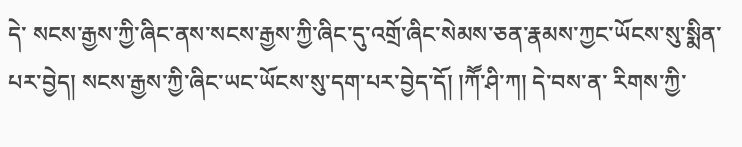དེ་ སངས་རྒྱས་ཀྱི་ཞིང་ནས་སངས་རྒྱས་ཀྱི་ཞིང་དུ་འགྲོ་ཞིང་སེམས་ཅན་རྣམས་ཀྱང་ཡོངས་སུ་སྨིན་པར་བྱེད། སངས་རྒྱས་ཀྱི་ཞིང་ཡང་ཡོངས་སུ་དག་པར་བྱེད་དོ། །ཀཽ་ཤི་ཀ། དེ་བས་ན་ རིགས་ཀྱི་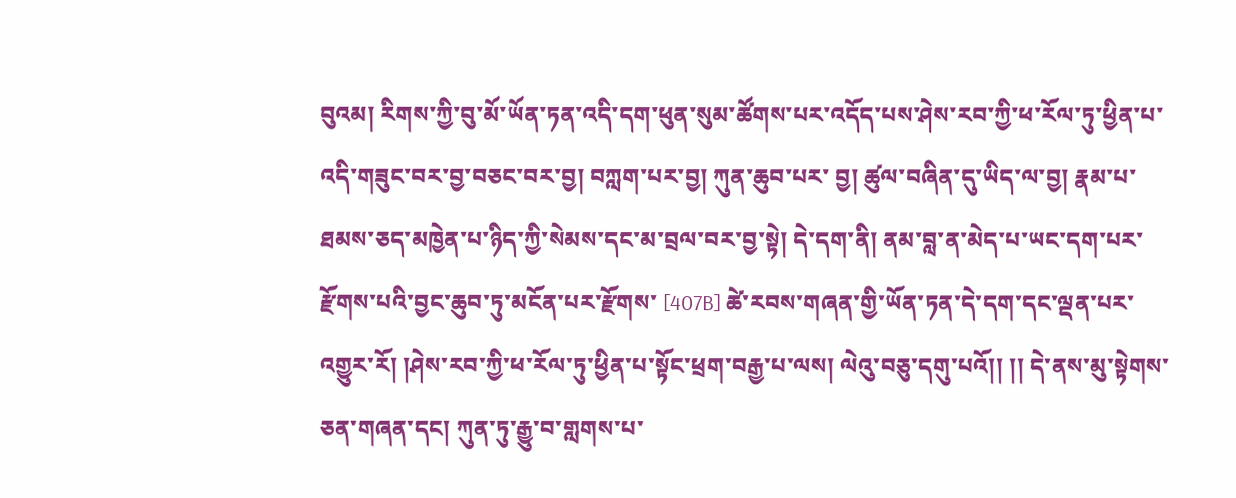བུའམ། རིགས་ཀྱི་བུ་མོ་ཡོན་ཏན་འདི་དག་ཕུན་སུམ་ཚོགས་པར་འདོད་པས་ཤེས་རབ་ཀྱི་ཕ་རོལ་ཏུ་ཕྱིན་པ་འདི་གཟུང་བར་བྱ་བཅང་བར་བྱ། བཀླག་པར་བྱ། ཀུན་ཆུབ་པར་ བྱ། ཚུལ་བཞིན་དུ་ཡིད་ལ་བྱ། རྣམ་པ་ཐམས་ཅད་མཁྱེན་པ་ཉིད་ཀྱི་སེམས་དང་མ་བྲལ་བར་བྱ་སྟེ། དེ་དག་ནི། ནམ་བླ་ན་མེད་པ་ཡང་དག་པར་རྫོགས་པའི་བྱང་ཆུབ་ཏུ་མངོན་པར་རྫོགས་ [407B] ཚེ་རབས་གཞན་གྱི་ཡོན་ཏན་དེ་དག་དང་ལྡན་པར་འགྱུར་རོ། །ཤེས་རབ་ཀྱི་ཕ་རོལ་ཏུ་ཕྱིན་པ་སྟོང་ཕྲག་བརྒྱ་པ་ལས། ལེའུ་བཅུ་དགུ་པའོ།། །། དེ་ནས་མུ་སྟེགས་ཅན་གཞན་དང། ཀུན་ཏུ་རྒྱུ་བ་གླགས་པ་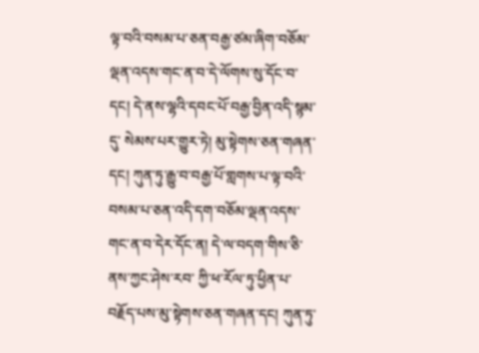ལྟ་བའི་བསམ་པ་ཅན་བརྒྱ་ཙམ་ཞིག་བཅོམ་ལྡན་འདས་གང་ན་བ་དེ་ལོགས་སུ་དོང་བ་དང། དེ་ནས་ལྷའི་དབང་པོ་བརྒྱ་བྱིན་འདི་སྙམ་དུ་ སེམས་པར་གྱུར་ཏེ། མུ་སྟེགས་ཅན་གཞན་དང། ཀུན་ཏུ་རྒྱུ་བ་བརྒྱ་པོ་གླགས་པ་ལྟ་བའི་བསམ་པ་ཅན་འདི་དག་བཅོམ་ལྡན་འདས་གང་ན་བ་དེར་དོང་ན། དེ་ལ་བདག་གིས་ཅི་ནས་ཀྱང་ཤེས་རབ་ ཀྱི་ཕ་རོལ་ཏུ་ཕྱིན་པ་བརྗོད་པས་མུ་སྟེགས་ཅན་གཞན་དང། ཀུན་ཏུ་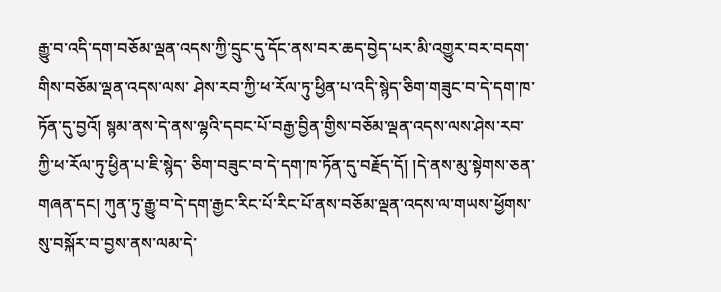རྒྱུ་བ་འདི་དག་བཅོམ་ལྡན་འདས་ཀྱི་དྲུང་དུ་དོང་ནས་བར་ཆད་བྱེད་པར་མི་འགྱུར་བར་བདག་གིས་བཅོམ་ལྡན་འདས་ལས་ ཤེས་རབ་ཀྱི་ཕ་རོལ་ཏུ་ཕྱིན་པ་འདི་སྙེད་ཅིག་གཟུང་བ་དེ་དག་ཁ་ཏོན་དུ་བྱའོ། སྙམ་ནས་དེ་ནས་ལྷའི་དབང་པོ་བརྒྱ་བྱིན་གྱིས་བཅོམ་ལྡན་འདས་ལས་ཤེས་རབ་ཀྱི་ཕ་རོལ་ཏུ་ཕྱིན་པ་ཇི་སྙེད་ ཅིག་བཟུང་བ་དེ་དག་ཁ་ཏོན་དུ་བརྗོད་དོ། །དེ་ནས་མུ་སྟེགས་ཅན་གཞན་དང། ཀུན་ཏུ་རྒྱུ་བ་དེ་དག་རྒྱང་རིང་པོ་རིང་པོ་ནས་བཅོམ་ལྡན་འདས་ལ་གཡས་ཕྱོགས་སུ་བསྐོར་བ་བྱས་ནས་ལམ་དེ་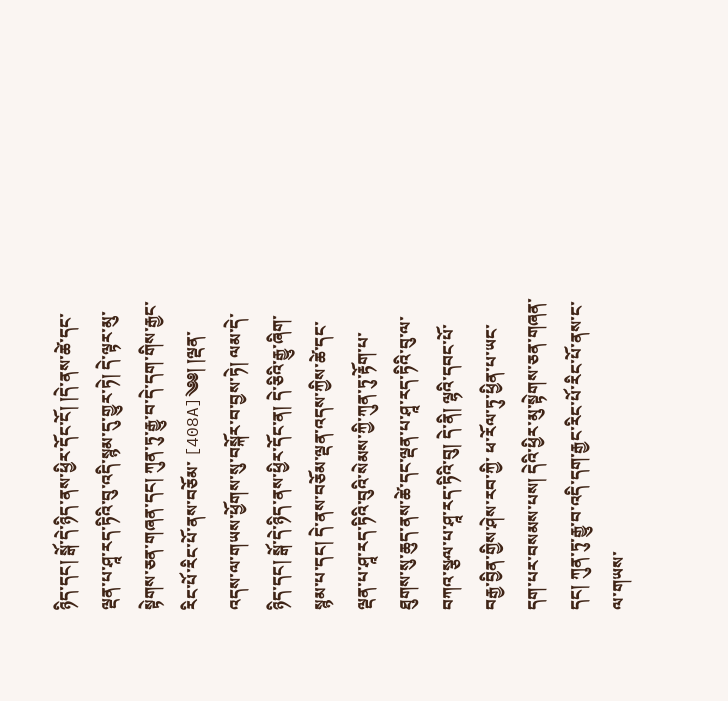ཉིད་དང། སྒོ་དེ་ཉིད་ནས་ཕྱིར་དོང་ངོ། །དེ་ནས་ཚེ་དང་ལྡན་པ་ཤཱ་རད་ཏིའི་བུ་འདི་སྙམ་དུ་གྱུར་ཏེ། དེ་ལྟར་མུ་སྟེགས་ཅན་གཞན་དང། ཀུན་ཏུ་རྒྱུ་བ་དེ་དག་གིས་རྒྱང་རིང་པོ་རིང་པོ་ནས་བཅོམ་ [408A]༄༅། །ལྡན་འདས་ལ་གཡས་ཕྱོགས་སུ་བསྐོར་བ་བྱས་ཏེ། ལམ་དེ་ཉིད་དང། སྒོ་དེ་ཉིད་ནས་ཕྱིར་དོང་ན། དེ་ཅིའི་རྒྱུ་ཞིག་སྙམ་པ་དང། དེ་ནས་བཅོམ་ལྡན་འདས་ཀྱིས་ཚེ་དང་ ལྡན་པ་ཤཱ་རད་ཏིའི་བུའི་སེམས་ཀྱི་ཀུན་ཏུ་རྟོག་པ་ཐུགས་སུ་ཆུད་ནས་ཚེ་དང་ལྡན་པ་ཤཱ་རད་ཏིའི་བུ་ལ་བཀའ་སྩལ་པ་ཤཱ་རད་ཏིའི་བུ། དེ་ནི། ལྷའི་དབང་པོ་བརྒྱ་བྱིན་གྱིས་ཤེས་རབ་ཀྱི་ ཕ་རོལ་ཏུ་ཕྱིན་པ་ཡང་དག་པར་བསམས་པས། དེའི་ཕྱིར་མུ་སྟེགས་ཅན་གཞན་དང། ཀུན་ཏུ་རྒྱུ་བ་འདི་དག་རྒྱང་རིང་པོ་རིང་པོ་ནས་ང་ལ་གཡས་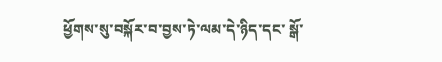ཕྱོགས་སུ་བསྐོར་བ་བྱས་ཏེ་ལམ་དེ་ཉིད་དང་ སྒོ་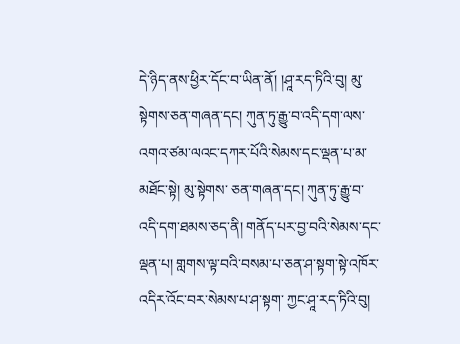དེ་ཉིད་ནས་ཕྱིར་དོང་བ་ཡིན་ནོ། །ཤཱ་རད་ཏིའི་བུ། མུ་སྟེགས་ཅན་གཞན་དང། ཀུན་ཏུ་རྒྱུ་བ་འདི་དག་ལས་འགའ་ཙམ་ལའང་དཀར་པོའི་སེམས་དང་ལྡན་པ་མ་མཐོང་སྟེ། མུ་སྟེགས་ ཅན་གཞན་དང། ཀུན་ཏུ་རྒྱུ་བ་འདི་དག་ཐམས་ཅད་ནི། གནོད་པར་བྱ་བའི་སེམས་དང་ལྡན་པ། གླགས་ལྟ་བའི་བསམ་པ་ཅན་ཤ་སྟག་སྟེ་འཁོར་འདིར་འོང་བར་སེམས་པ་ཤ་སྟག་ ཀྱང་ཤཱ་རད་ཏིའི་བུ།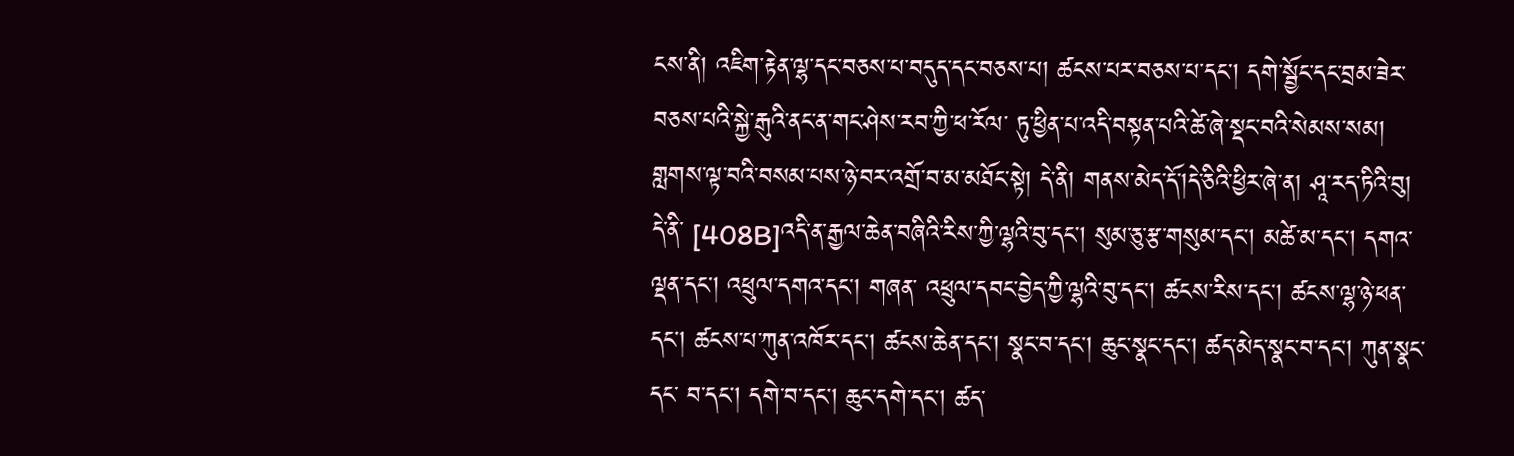ངས་ནི། འཇིག་རྟེན་ལྷ་དང་བཅས་པ་བདུད་དང་བཅས་པ། ཚངས་པར་བཅས་པ་དང། དགེ་སྦྱོང་དང་བྲམ་ཟེར་བཅས་པའི་སྐྱེ་རྒུའི་ནང་ན་གང་ཤེས་རབ་ཀྱི་ཕ་རོལ་ ཏུ་ཕྱིན་པ་འདི་བསྟན་པའི་ཚེ་ཞེ་སྡང་བའི་སེམས་སམ། གླགས་ལྟ་བའི་བསམ་པས་ཉེ་བར་འགྲོ་བ་མ་མཐོང་སྟེ། དེ་ནི། གནས་མེད་དོ་།དེ་ཅིའི་ཕྱིར་ཞེ་ན། ཤཱ་རད་ཏིའི་བུ། དེ་ནི་ [408B]འདི་ན་རྒྱལ་ཆེན་བཞིའི་རིས་ཀྱི་ལྷའི་བུ་དང། སུམ་ཅུ་རྩ་གསུམ་དང། མཚེ་མ་དང། དགའ་ལྡན་དང། འཕྲུལ་དགའ་དང། གཞན་ འཕྲུལ་དབང་བྱེད་ཀྱི་ལྷའི་བུ་དང། ཚངས་རིས་དང། ཚངས་ལྷ་ཉེ་ཕན་དང། ཚངས་པ་ཀུན་འཁོར་དང། ཚངས་ཆེན་དང། སྣང་བ་དང། ཆུང་སྣང་དང། ཚད་མེད་སྣང་བ་དང། ཀུན་སྣང་དང་ བ་དང། དགེ་བ་དང། ཆུང་དགེ་དང། ཚད་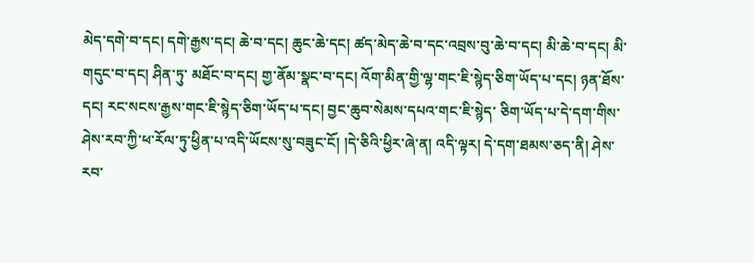མེད་དགེ་བ་དང། དགེ་རྒྱས་དང། ཆེ་བ་དང། ཆུང་ཆེ་དང། ཚད་མེད་ཆེ་བ་དང་འབྲས་བུ་ཆེ་བ་དང། མི་ཆེ་བ་དང། མི་གདུང་བ་དང། ཤིན་ཏུ་ མཐོང་བ་དང། གྱ་ནོམ་སྣང་བ་དང། འོག་མིན་གྱི་ལྷ་གང་ཇི་སྙེད་ཅིག་ཡོད་པ་དང། ཉན་ཐོས་དང། རང་སངས་རྒྱས་གང་ཇི་སྙེད་ཅིག་ཡོད་པ་དང། བྱང་ཆུབ་སེམས་དཔའ་གང་ཇི་སྙེད་ ཅིག་ཡོད་པ་དེ་དག་གིས་ཤེས་རབ་ཀྱི་ཕ་རོལ་ཏུ་ཕྱིན་པ་འདི་ཡོངས་སུ་བཟུང་ངོ། །དེ་ཅིའི་ཕྱིར་ཞེ་ན། འདི་ལྟར། དེ་དག་ཐམས་ཅད་ནི། ཤེས་རབ་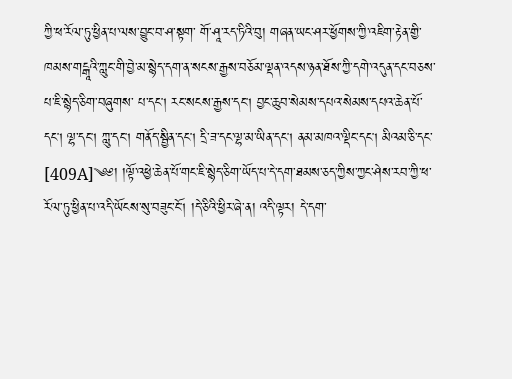ཀྱི་ཕ་རོལ་ཏུ་ཕྱིན་པ་ལས་བྱུང་བ་ཤ་སྟག་ གོ་ཤཱ་རད་ཏིའི་བུ། གཞན་ཡང་ཤར་ཕྱོགས་ཀྱི་འཇིག་རྟེན་གྱི་ཁམས་གངྒཱའི་ཀླུང་གི་བྱེ་མ་སྙེད་དག་ན་སངས་རྒྱས་བཅོམ་ལྡན་འདས་ཉན་ཐོས་ཀྱི་དགེ་འདུན་དང་བཅས་པ་ཇི་སྙེད་ཅིག་བཞུགས་ པ་དང། རང་སངས་རྒྱས་དང། བྱང་ཆུབ་སེམས་དཔའ་སེམས་དཔའ་ཆེན་པོ་དང། ལྷ་དང། ཀླུ་དང། གནོད་སྦྱིན་དང། དྲི་ཟ་དང་ལྷ་མ་ཡིན་དང། ནམ་མཁའ་ལྡིང་དང། མིའམ་ཅི་དང་ [409A]༄༅། །ལྟོ་འཕྱེ་ཆེན་པོ་གང་ཇི་སྙེད་ཅིག་ཡོད་པ་དེ་དག་ཐམས་ཅད་ཀྱིས་ཀྱང་ཤེས་རབ་ཀྱི་ཕ་རོལ་ཏུ་ཕྱིན་པ་འདི་ཡོངས་སུ་བཟུང་ངོ། །དེ་ཅིའི་ཕྱིར་ཞེ་ན། འདི་ལྟར། དེ་དག་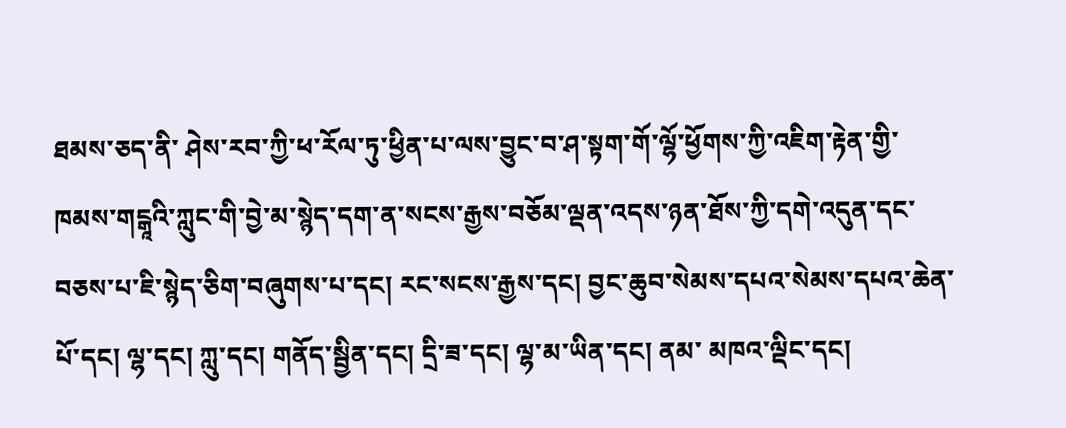ཐམས་ཅད་ནི་ ཤེས་རབ་ཀྱི་ཕ་རོལ་ཏུ་ཕྱིན་པ་ལས་བྱུང་བ་ཤ་སྟག་གོ་ལྷོ་ཕྱོགས་ཀྱི་འཇིག་རྟེན་གྱི་ཁམས་གངྒཱའི་ཀླུང་གི་བྱེ་མ་སྙེད་དག་ན་སངས་རྒྱས་བཅོམ་ལྡན་འདས་ཉན་ཐོས་ཀྱི་དགེ་འདུན་དང་ བཅས་པ་ཇི་སྙེད་ཅིག་བཞུགས་པ་དང། རང་སངས་རྒྱས་དང། བྱང་ཆུབ་སེམས་དཔའ་སེམས་དཔའ་ཆེན་པོ་དང། ལྷ་དང། ཀླུ་དང། གནོད་སྦྱིན་དང། དྲི་ཟ་དང། ལྷ་མ་ཡིན་དང། ནམ་ མཁའ་ལྡིང་དང།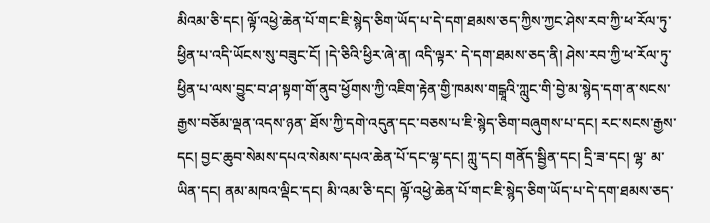མིའམ་ཅི་དང། ལྟོ་འཕྱེ་ཆེན་པོ་གང་ཇི་སྙེད་ཅིག་ཡོད་པ་དེ་དག་ཐམས་ཅད་ཀྱིས་ཀྱང་ཤེས་རབ་ཀྱི་ཕ་རོལ་ཏུ་ཕྱིན་པ་འདི་ཡོངས་སུ་བཟུང་ངོ། །དེ་ཅིའི་ཕྱིར་ཞེ་ན། འདི་ལྟར་ དེ་དག་ཐམས་ཅད་ནི། ཤེས་རབ་ཀྱི་ཕ་རོལ་ཏུ་ཕྱིན་པ་ལས་བྱུང་བ་ཤ་སྟག་གོ་ནུབ་ཕྱོགས་ཀྱི་འཇིག་རྟེན་གྱི་ཁམས་གངྒཱའི་ཀླུང་གི་བྱེ་མ་སྙེད་དག་ན་སངས་རྒྱས་བཅོམ་ལྡན་འདས་ཉན་ ཐོས་ཀྱི་དགེ་འདུན་དང་བཅས་པ་ཇི་སྙེད་ཅིག་བཞུགས་པ་དང། རང་སངས་རྒྱས་དང། བྱང་ཆུབ་སེམས་དཔའ་སེམས་དཔའ་ཆེན་པོ་དང་ལྷ་དང། ཀླུ་དང། གནོད་སྦྱིན་དང། དྲི་ཟ་དང། ལྷ་ མ་ཡིན་དང། ནམ་མཁའ་ལྡིང་དང། མི་འམ་ཅི་དང། ལྟོ་འཕྱེ་ཆེན་པོ་གང་ཇི་སྙེད་ཅིག་ཡོད་པ་དེ་དག་ཐམས་ཅད་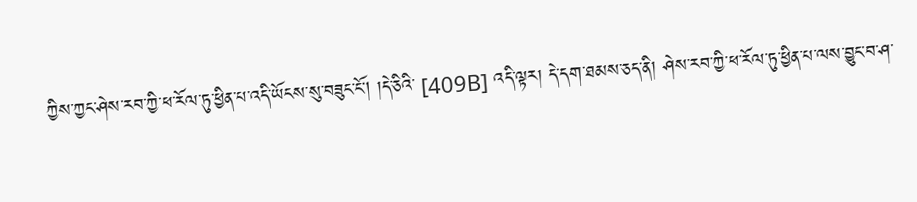ཀྱིས་ཀྱང་ཤེས་རབ་ཀྱི་ཕ་རོལ་ཏུ་ཕྱིན་པ་འདི་ཡོངས་སུ་བཟུང་ངོ། །དེ་ཅིའི་ [409B] འདི་ལྟར། དེ་དག་ཐམས་ཅད་ནི། ཤེས་རབ་ཀྱི་ཕ་རོལ་ཏུ་ཕྱིན་པ་ལས་བྱུང་བ་ཤ་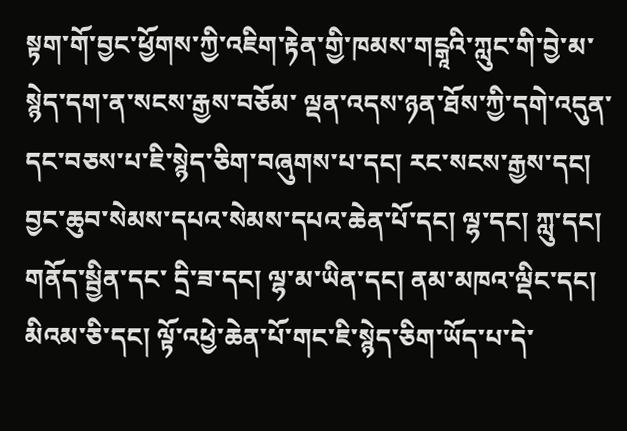སྟག་གོ་བྱང་ཕྱོགས་ཀྱི་འཇིག་རྟེན་གྱི་ཁམས་གངྒཱའི་ཀླུང་གི་བྱེ་མ་སྙེད་དག་ན་སངས་རྒྱས་བཅོམ་ ལྡན་འདས་ཉན་ཐོས་ཀྱི་དགེ་འདུན་དང་བཅས་པ་ཇི་སྙེད་ཅིག་བཞུགས་པ་དང། རང་སངས་རྒྱས་དང། བྱང་ཆུབ་སེམས་དཔའ་སེམས་དཔའ་ཆེན་པོ་དང། ལྷ་དང། ཀླུ་དང། གནོད་སྦྱིན་དང་ དྲི་ཟ་དང། ལྷ་མ་ཡིན་དང། ནམ་མཁའ་ལྡིང་དང། མིའམ་ཅི་དང། ལྟོ་འཕྱེ་ཆེན་པོ་གང་ཇི་སྙེད་ཅིག་ཡོད་པ་དེ་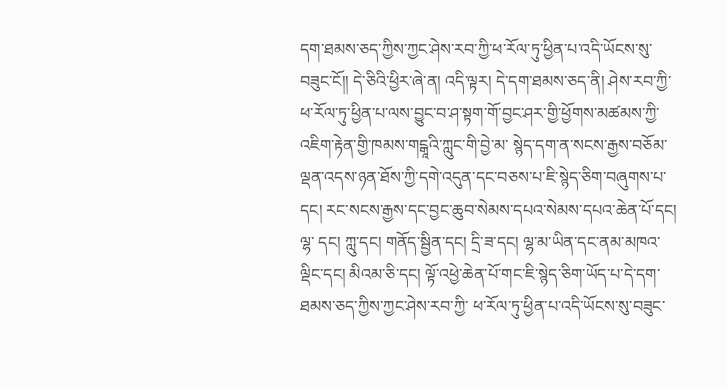དག་ཐམས་ཅད་ཀྱིས་ཀྱང་ཤེས་རབ་ཀྱི་ཕ་རོལ་ཏུ་ཕྱིན་པ་འདི་ཡོངས་སུ་བཟུང་ངོ།། དེ་ཅིའི་ཕྱིར་ཞེ་ན། འདི་ལྟར། དེ་དག་ཐམས་ཅད་ནི། ཤེས་རབ་ཀྱི་ཕ་རོལ་ཏུ་ཕྱིན་པ་ལས་བྱུང་བ་ཤ་སྟག་གོ་བྱང་ཤར་གྱི་ཕྱོགས་མཚམས་ཀྱི་འཇིག་རྟེན་གྱི་ཁམས་གངྒཱའི་ཀླུང་གི་བྱེ་མ་ སྙེད་དག་ན་སངས་རྒྱས་བཅོམ་ལྡན་འདས་ཉན་ཐོས་ཀྱི་དགེ་འདུན་དང་བཅས་པ་ཇི་སྙེད་ཅིག་བཞུགས་པ་དང། རང་སངས་རྒྱས་དང་བྱང་ཆུབ་སེམས་དཔའ་སེམས་དཔའ་ཆེན་པོ་དང། ལྷ་ དང། ཀླུ་དང། གནོད་སྦྱིན་དང། དྲི་ཟ་དང། ལྷ་མ་ཡིན་དང་ནམ་མཁའ་ལྡིང་དང། མིའམ་ཅི་དང། ལྟོ་འཕྱེ་ཆེན་པོ་གང་ཇི་སྙེད་ཅིག་ཡོད་པ་དེ་དག་ཐམས་ཅད་ཀྱིས་ཀྱང་ཤེས་རབ་ཀྱི་ ཕ་རོལ་ཏུ་ཕྱིན་པ་འདི་ཡོངས་སུ་བཟུང་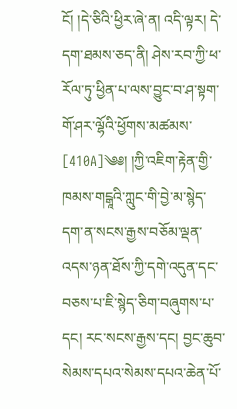ངོ། །དེ་ཅིའི་ཕྱིར་ཞེ་ན། འདི་ལྟར། དེ་དག་ཐམས་ཅད་ནི། ཤེས་རབ་ཀྱི་ཕ་རོལ་ཏུ་ཕྱིན་པ་ལས་བྱུང་བ་ཤ་སྟག་གོ་ཤར་ལྷོའི་ཕྱོགས་མཚམས་ [410A]༄༅། །ཀྱི་འཇིག་རྟེན་གྱི་ཁམས་གངྒཱའི་ཀླུང་གི་བྱེ་མ་སྙེད་དག་ན་སངས་རྒྱས་བཅོམ་ལྡན་འདས་ཉན་ཐོས་ཀྱི་དགེ་འདུན་དང་བཅས་པ་ཇི་སྙེད་ཅིག་བཞུགས་པ་ དང། རང་སངས་རྒྱས་དང། བྱང་ཆུབ་སེམས་དཔའ་སེམས་དཔའ་ཆེན་པོ་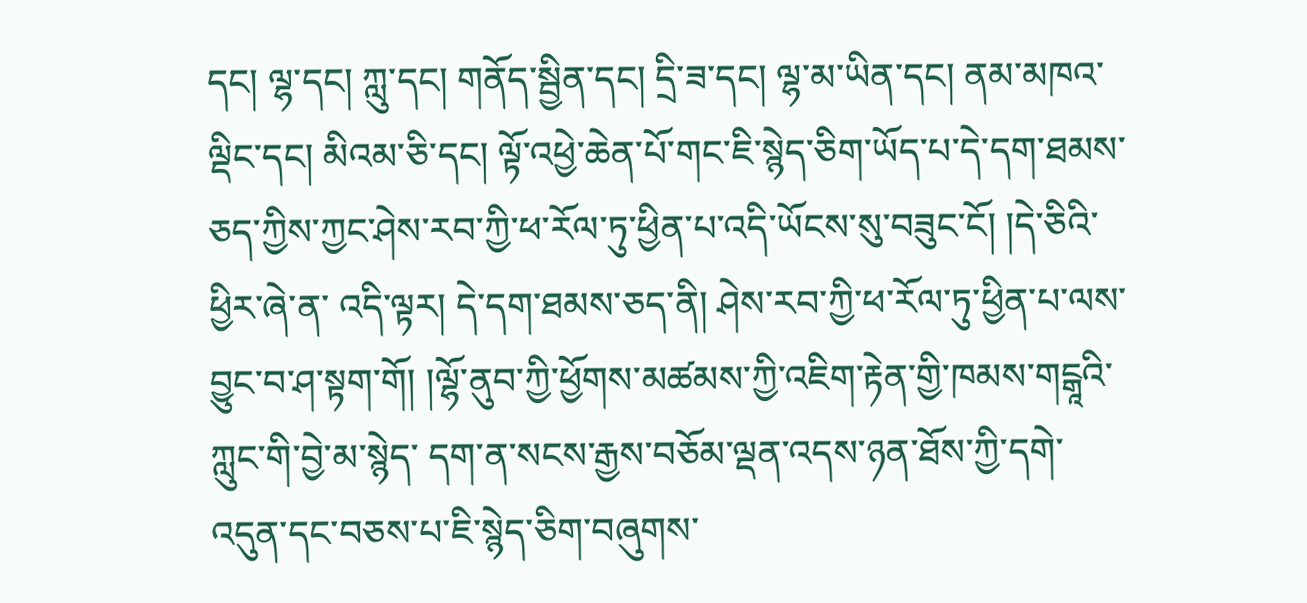དང། ལྷ་དང། ཀླུ་དང། གནོད་སྦྱིན་དང། དྲི་ཟ་དང། ལྷ་མ་ཡིན་དང། ནམ་མཁའ་ ལྡིང་དང། མིའམ་ཅི་དང། ལྟོ་འཕྱེ་ཆེན་པོ་གང་ཇི་སྙེད་ཅིག་ཡོད་པ་དེ་དག་ཐམས་ཅད་ཀྱིས་ཀྱང་ཤེས་རབ་ཀྱི་ཕ་རོལ་ཏུ་ཕྱིན་པ་འདི་ཡོངས་སུ་བཟུང་ངོ། །དེ་ཅིའི་ཕྱིར་ཞེ་ན་ འདི་ལྟར། དེ་དག་ཐམས་ཅད་ནི། ཤེས་རབ་ཀྱི་ཕ་རོལ་ཏུ་ཕྱིན་པ་ལས་བྱུང་བ་ཤ་སྟག་གོ། །ལྷོ་ནུབ་ཀྱི་ཕྱོགས་མཚམས་ཀྱི་འཇིག་རྟེན་གྱི་ཁམས་གངྒཱའི་ཀླུང་གི་བྱེ་མ་སྙེད་ དག་ན་སངས་རྒྱས་བཅོམ་ལྡན་འདས་ཉན་ཐོས་ཀྱི་དགེ་འདུན་དང་བཅས་པ་ཇི་སྙེད་ཅིག་བཞུགས་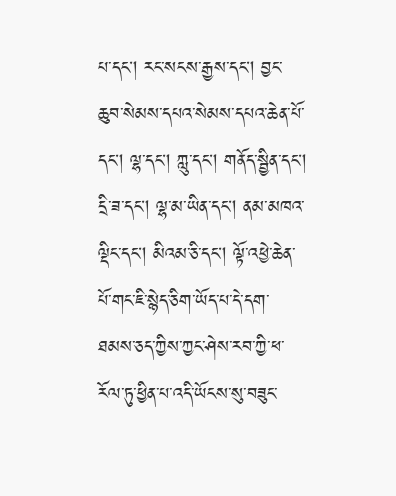པ་དང། རང་སངས་རྒྱས་དང། བྱང་ཆུབ་སེམས་དཔའ་སེམས་དཔའ་ཆེན་པོ་ དང། ལྷ་དང། ཀླུ་དང། གནོད་སྦྱིན་དང། དྲི་ཟ་དང། ལྷ་མ་ཡིན་དང། ནམ་མཁའ་ལྡིང་དང། མིའམ་ཅི་དང། ལྟོ་འཕྱེ་ཆེན་པོ་གང་ཇི་སྙེད་ཅིག་ཡོད་པ་དེ་དག་ ཐམས་ཅད་ཀྱིས་ཀྱང་ཤེས་རབ་ཀྱི་ཕ་རོལ་ཏུ་ཕྱིན་པ་འདི་ཡོངས་སུ་བཟུང་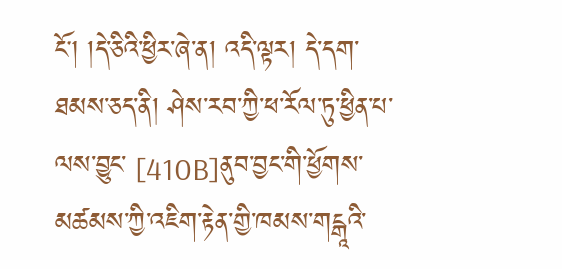ངོ། །དེ་ཅིའི་ཕྱིར་ཞེ་ན། འདི་ལྟར། དེ་དག་ཐམས་ཅད་ནི། ཤེས་རབ་ཀྱི་ཕ་རོལ་ཏུ་ཕྱིན་པ་ལས་བྱུང་ [410B]ནུབ་བྱང་གི་ཕྱོགས་མཚམས་ཀྱི་འཇིག་རྟེན་གྱི་ཁམས་གངྒཱའི་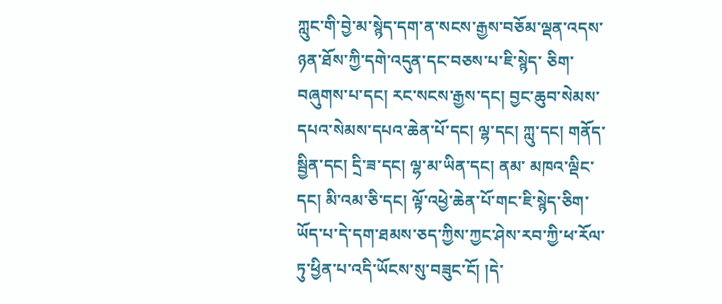ཀླུང་གི་བྱེ་མ་སྙེད་དག་ན་སངས་རྒྱས་བཅོམ་ལྡན་འདས་ཉན་ཐོས་ཀྱི་དགེ་འདུན་དང་བཅས་པ་ཇི་སྙེད་ ཅིག་བཞུགས་པ་དང། རང་སངས་རྒྱས་དང། བྱང་ཆུབ་སེམས་དཔའ་སེམས་དཔའ་ཆེན་པོ་དང། ལྷ་དང། ཀླུ་དང། གནོད་སྦྱིན་དང། དྲི་ཟ་དང། ལྷ་མ་ཡིན་དང། ནམ་ མཁའ་ལྡིང་དང། མི་འམ་ཅི་དང། ལྟོ་འཕྱེ་ཆེན་པོ་གང་ཇི་སྙེད་ཅིག་ཡོད་པ་དེ་དག་ཐམས་ཅད་ཀྱིས་ཀྱང་ཤེས་རབ་ཀྱི་ཕ་རོལ་ཏུ་ཕྱིན་པ་འདི་ཡོངས་སུ་བཟུང་ངོ། །དེ་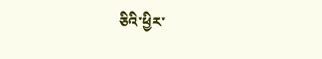ཅིའི་ཕྱིར་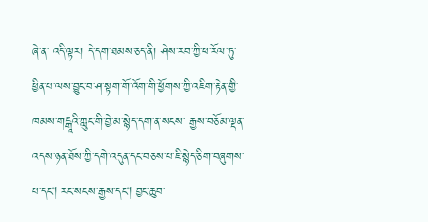ཞེ་ན་ འདི་ལྟར། དེ་དག་ཐམས་ཅད་ནི། ཤེས་རབ་ཀྱི་ཕ་རོལ་ཏུ་ཕྱིན་པ་ལས་བྱུང་བ་ཤ་སྟག་གོ་འོག་གི་ཕྱོགས་ཀྱི་འཇིག་རྟེན་གྱི་ཁམས་གངྒཱའི་ཀླུང་གི་བྱེ་མ་སྙེད་དག་ན་སངས་ རྒྱས་བཅོམ་ལྡན་འདས་ཉན་ཐོས་ཀྱི་དགེ་འདུན་དང་བཅས་པ་ཇི་སྙེད་ཅིག་བཞུགས་པ་དང། རང་སངས་རྒྱས་དང། བྱང་ཆུབ་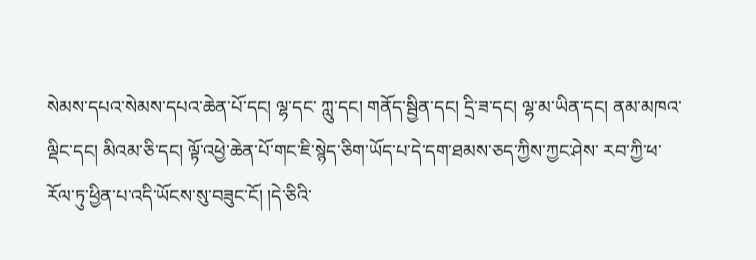སེམས་དཔའ་སེམས་དཔའ་ཆེན་པོ་དང། ལྷ་དང་ ཀླུ་དང། གནོད་སྦྱིན་དང། དྲི་ཟ་དང། ལྷ་མ་ཡིན་དང། ནམ་མཁའ་ལྡིང་དང། མིའམ་ཅི་དང། ལྟོ་འཕྱེ་ཆེན་པོ་གང་ཇི་སྙེད་ཅིག་ཡོད་པ་དེ་དག་ཐམས་ཅད་ཀྱིས་ཀྱང་ཤེས་ རབ་ཀྱི་ཕ་རོལ་ཏུ་ཕྱིན་པ་འདི་ཡོངས་སུ་བཟུང་ངོ། །དེ་ཅིའི་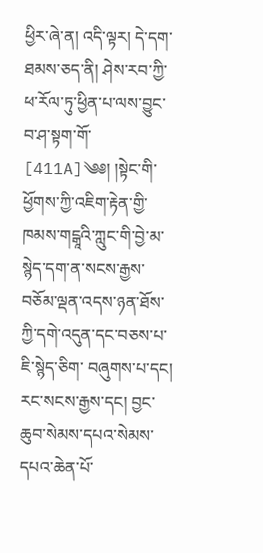ཕྱིར་ཞེ་ན། འདི་ལྟར། དེ་དག་ཐམས་ཅད་ནི། ཤེས་རབ་ཀྱི་ཕ་རོལ་ཏུ་ཕྱིན་པ་ལས་བྱུང་བ་ཤ་སྟག་གོ་ [411A]༄༅། །སྟེང་གི་ཕྱོགས་ཀྱི་འཇིག་རྟེན་གྱི་ཁམས་གངྒཱའི་ཀླུང་གི་བྱེ་མ་སྙེད་དག་ན་སངས་རྒྱས་བཅོམ་ལྡན་འདས་ཉན་ཐོས་ཀྱི་དགེ་འདུན་དང་བཅས་པ་ཇི་སྙེད་ཅིག་ བཞུགས་པ་དང། རང་སངས་རྒྱས་དང། བྱང་ཆུབ་སེམས་དཔའ་སེམས་དཔའ་ཆེན་པོ་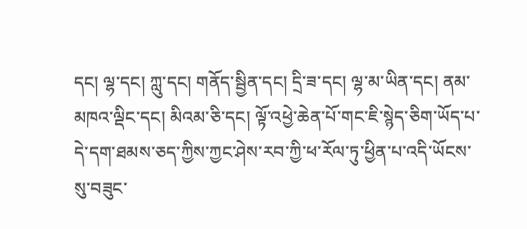དང། ལྷ་དང། ཀླུ་དང། གནོད་སྦྱིན་དང། དྲི་ཟ་དང། ལྷ་མ་ཡིན་དང། ནམ་ མཁའ་ལྡིང་དང། མིའམ་ཅི་དང། ལྟོ་འཕྱེ་ཆེན་པོ་གང་ཇི་སྙེད་ཅིག་ཡོད་པ་དེ་དག་ཐམས་ཅད་ཀྱིས་ཀྱང་ཤེས་རབ་ཀྱི་ཕ་རོལ་ཏུ་ཕྱིན་པ་འདི་ཡོངས་སུ་བཟུང་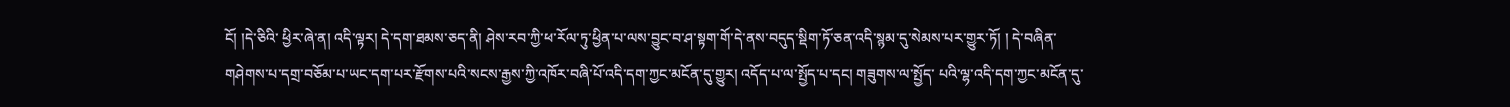ངོ། །དེ་ཅིའི་ ཕྱིར་ཞེ་ན། འདི་ལྟར། དེ་དག་ཐམས་ཅད་ནི། ཤེས་རབ་ཀྱི་ཕ་རོལ་ཏུ་ཕྱིན་པ་ལས་བྱུང་བ་ཤ་སྟག་གོ་དེ་ནས་བདུད་སྡིག་ཏོ་ཅན་འདི་སྙམ་དུ་སེམས་པར་གྱུར་ཏོ། ། དེ་བཞིན་གཤེགས་པ་དགྲ་བཅོམ་པ་ཡང་དག་པར་རྫོགས་པའི་སངས་རྒྱས་ཀྱི་འཁོར་བཞི་པོ་འདི་དག་ཀྱང་མངོན་དུ་གྱུར། འདོད་པ་ལ་སྤྱོད་པ་དང། གཟུགས་ལ་སྤྱོད་ པའི་ལྷ་འདི་དག་ཀྱང་མངོན་དུ་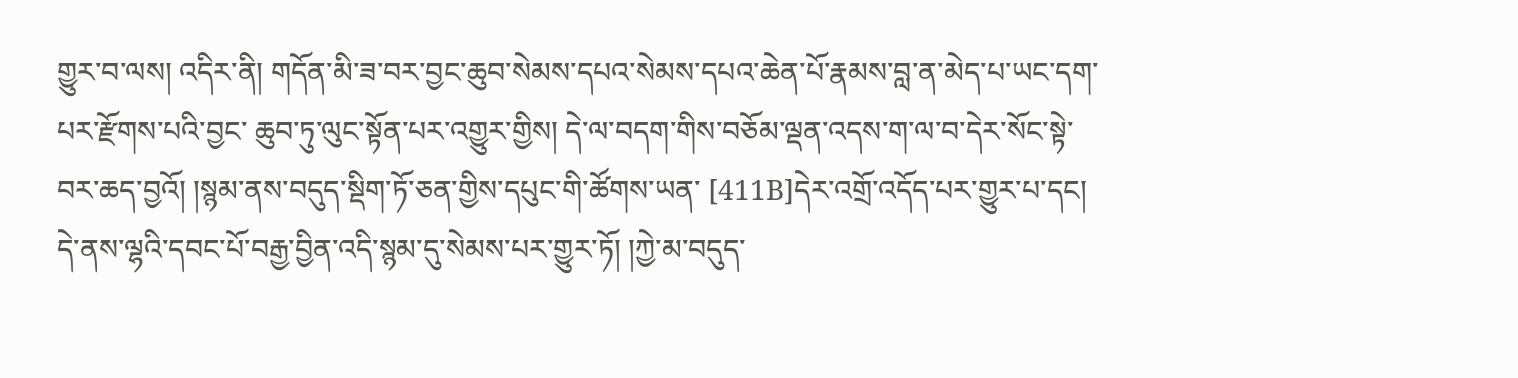གྱུར་བ་ལས། འདིར་ནི། གདོན་མི་ཟ་བར་བྱང་ཆུབ་སེམས་དཔའ་སེམས་དཔའ་ཆེན་པོ་རྣམས་བླ་ན་མེད་པ་ཡང་དག་པར་རྫོགས་པའི་བྱང་ ཆུབ་ཏུ་ལུང་སྟོན་པར་འགྱུར་གྱིས། དེ་ལ་བདག་གིས་བཅོམ་ལྡན་འདས་ག་ལ་བ་དེར་སོང་སྟེ་བར་ཆད་བྱའོ། །སྙམ་ནས་བདུད་སྡིག་ཏོ་ཅན་གྱིས་དཔུང་གི་ཚོགས་ཡན་ [411B]དེར་འགྲོ་འདོད་པར་གྱུར་པ་དང། དེ་ནས་ལྷའི་དབང་པོ་བརྒྱ་བྱིན་འདི་སྙམ་དུ་སེམས་པར་གྱུར་ཏོ། །ཀྱེ་མ་བདུད་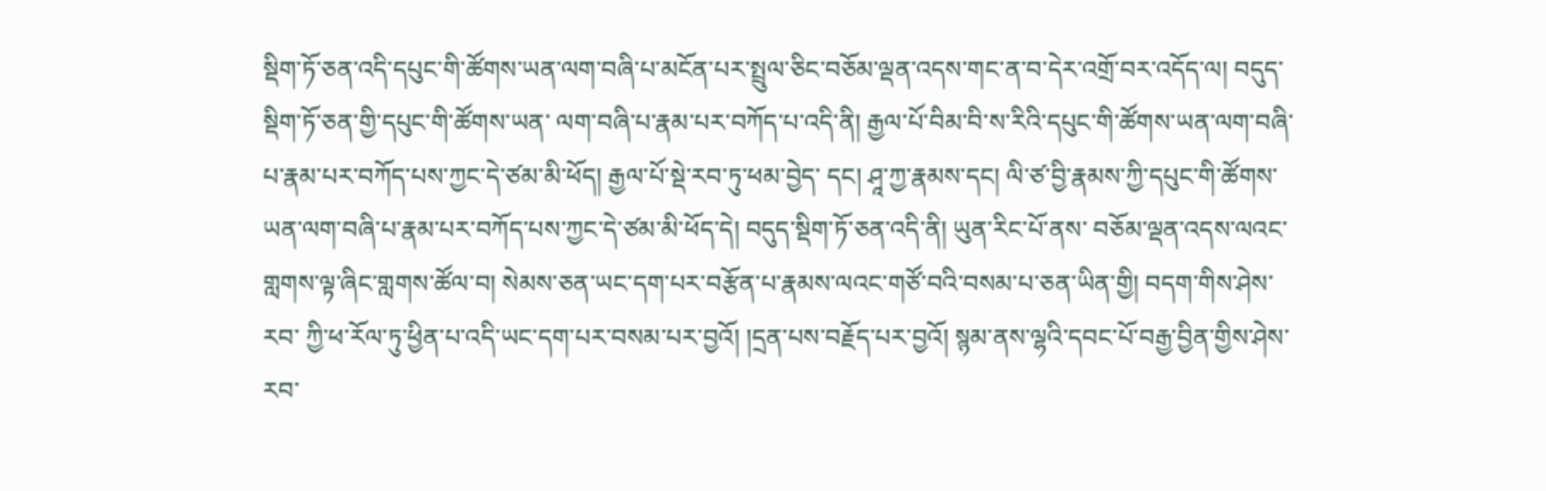སྡིག་ཏོ་ཅན་འདི་དཔུང་གི་ཚོགས་ཡན་ལག་བཞི་པ་མངོན་པར་སྤྲུལ་ཅིང་བཅོམ་ལྡན་འདས་གང་ན་བ་དེར་འགྲོ་བར་འདོད་ལ། བདུད་སྡིག་ཏོ་ཅན་གྱི་དཔུང་གི་ཚོགས་ཡན་ ལག་བཞི་པ་རྣམ་པར་བཀོད་པ་འདི་ནི། རྒྱལ་པོ་བིམ་བི་ས་རིའི་དཔུང་གི་ཚོགས་ཡན་ལག་བཞི་པ་རྣམ་པར་བཀོད་པས་ཀྱང་དེ་ཙམ་མི་ཕོད། རྒྱལ་པོ་སྡེ་རབ་ཏུ་ཕམ་བྱེད་ དང། ཤཱ་ཀྱ་རྣམས་དང། ལི་ཙ་བྱི་རྣམས་ཀྱི་དཔུང་གི་ཚོགས་ཡན་ལག་བཞི་པ་རྣམ་པར་བཀོད་པས་ཀྱང་དེ་ཙམ་མི་ཕོད་དེ། བདུད་སྡིག་ཏོ་ཅན་འདི་ནི། ཡུན་རིང་པོ་ནས་ བཅོམ་ལྡན་འདས་ལའང་གླགས་ལྟ་ཞིང་གླགས་ཚོལ་བ། སེམས་ཅན་ཡང་དག་པར་བརྩོན་པ་རྣམས་ལའང་གཙོ་བའི་བསམ་པ་ཅན་ཡིན་གྱི། བདག་གིས་ཤེས་རབ་ ཀྱི་ཕ་རོལ་ཏུ་ཕྱིན་པ་འདི་ཡང་དག་པར་བསམ་པར་བྱའོ། །དྲན་པས་བརྗོད་པར་བྱའོ། སྙམ་ནས་ལྷའི་དབང་པོ་བརྒྱ་བྱིན་གྱིས་ཤེས་རབ་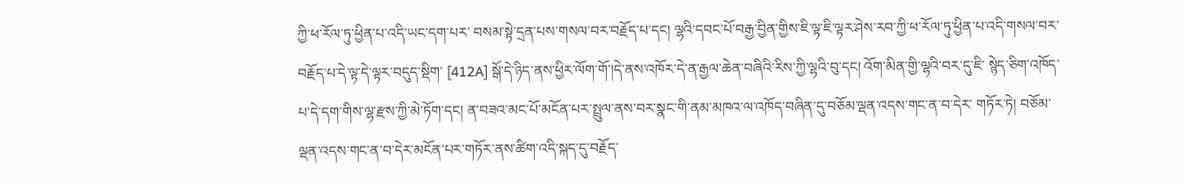ཀྱི་ཕ་རོལ་ཏུ་ཕྱིན་པ་འདི་ཡང་དག་པར་ བསམ་སྟེ་དྲན་པས་གསལ་བར་བརྗོད་པ་དང། ལྷའི་དབང་པོ་བརྒྱ་བྱིན་གྱིས་ཇི་ལྟ་ཇི་ལྟར་ཤེས་རབ་ཀྱི་ཕ་རོལ་ཏུ་ཕྱིན་པ་འདི་གསལ་བར་བརྗོད་པ་དེ་ལྟ་དེ་ལྟར་བདུད་སྡིག་ [412A] སྒོ་དེ་ཉིད་ནས་ཕྱིར་ལོག་གོ་།དེ་ནས་འཁོར་དེ་ན་རྒྱལ་ཆེན་བཞིའི་རིས་ཀྱི་ལྷའི་བུ་དང། འོག་མིན་གྱི་ལྷའི་བར་དུ་ཇི་ སྙེད་ཅིག་འཁོད་པ་དེ་དག་གིས་ལྷ་རྫས་ཀྱི་མེ་ཏོག་དང། ན་བཟའ་མང་པོ་མངོན་པར་སྤྲུལ་ནས་བར་སྣང་གི་ནམ་མཁའ་ལ་འཁོད་བཞིན་དུ་བཅོམ་ལྡན་འདས་གང་ན་བ་དེར་ གཏོར་ཏེ། བཅོམ་ལྡན་འདས་གང་ན་བ་དེར་མངོན་པར་གཏོར་ནས་ཚིག་འདི་སྐད་དུ་བརྗོད་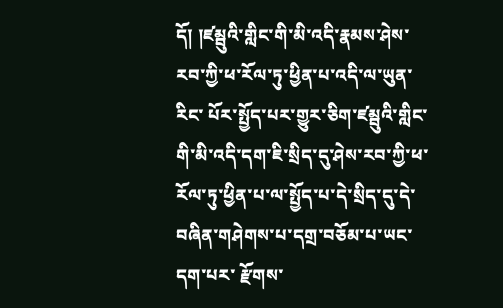དོ། །ཛམྦུའི་གླིང་གི་མི་འདི་རྣམས་ཤེས་རབ་ཀྱི་ཕ་རོལ་ཏུ་ཕྱིན་པ་འདི་ལ་ཡུན་རིང་ པོར་སྤྱོད་པར་གྱུར་ཅིག་ཛམྦུའི་གླིང་གི་མི་འདི་དག་ཇི་སྲིད་དུ་ཤེས་རབ་ཀྱི་ཕ་རོལ་ཏུ་ཕྱིན་པ་ལ་སྤྱོད་པ་དེ་སྲིད་དུ་དེ་བཞིན་གཤེགས་པ་དགྲ་བཅོམ་པ་ཡང་དག་པར་ རྫོགས་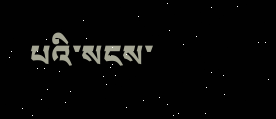པའི་སངས་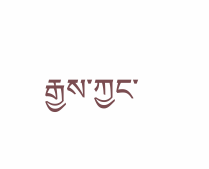རྒྱས་ཀྱང་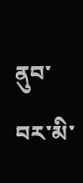ནུབ་བར་མི་